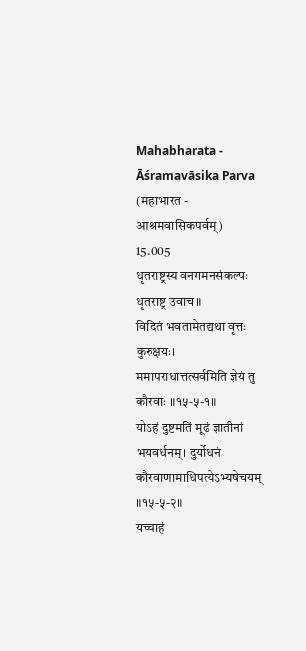Mahabharata - Āśramavāsika Parva (महाभारत - आश्रमवासिकपर्वम्)
15.005
धृतराष्ट्रस्य वनगमनसंकल्पः
धृतराष्ट्र उवाच॥
विदितं भवतामेतद्यथा वृत्तः कुरुक्षयः। ममापराधात्तत्सर्वमिति ज्ञेयं तु कौरवाः ॥१५-५-१॥
योऽहं दुष्टमतिं मूढं ज्ञातीनां भयवर्धनम्। दुर्योधनं कौरवाणामाधिपत्येऽभ्यषेचयम् ॥१५-५-२॥
यच्चाहं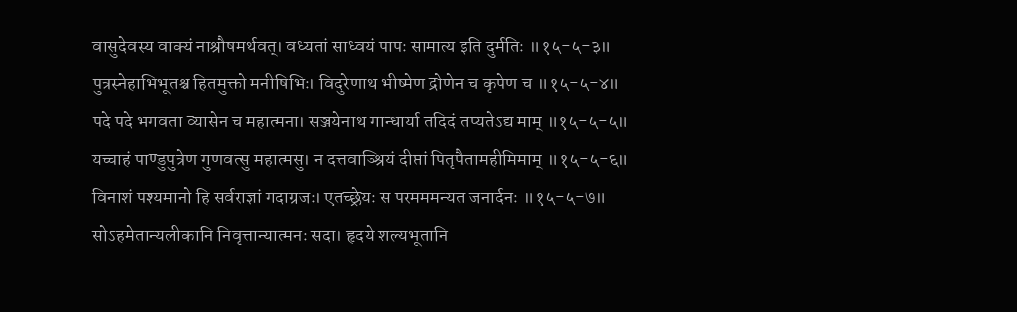वासुदेवस्य वाक्यं नाश्रौषमर्थवत्। वध्यतां साध्वयं पापः सामात्य इति दुर्मतिः ॥१५-५-३॥
पुत्रस्नेहाभिभूतश्च हितमुक्तो मनीषिभिः। विदुरेणाथ भीष्मेण द्रोणेन च कृपेण च ॥१५-५-४॥
पदे पदे भगवता व्यासेन च महात्मना। सञ्जयेनाथ गान्धार्या तदिदं तप्यतेऽद्य माम् ॥१५-५-५॥
यच्चाहं पाण्डुपुत्रेण गुणवत्सु महात्मसु। न दत्तवाञ्श्रियं दीप्तां पितृपैतामहीमिमाम् ॥१५-५-६॥
विनाशं पश्यमानो हि सर्वराज्ञां गदाग्रजः। एतच्छ्रेयः स परमममन्यत जनार्दनः ॥१५-५-७॥
सोऽहमेतान्यलीकानि निवृत्तान्यात्मनः सदा। हृदये शल्यभूतानि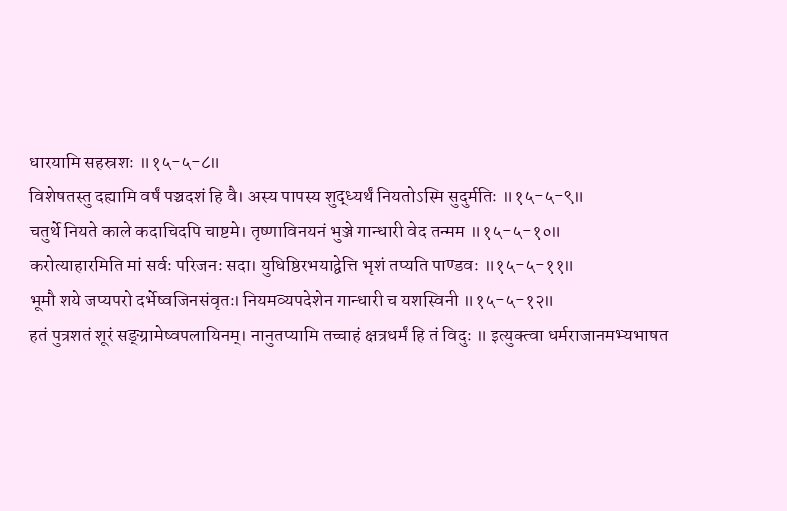धारयामि सहस्रशः ॥१५-५-८॥
विशेषतस्तु दह्यामि वर्षं पञ्चदशं हि वै। अस्य पापस्य शुद्ध्यर्थं नियतोऽस्मि सुदुर्मतिः ॥१५-५-९॥
चतुर्थे नियते काले कदाचिदपि चाष्टमे। तृष्णाविनयनं भुञ्जे गान्धारी वेद तन्मम ॥१५-५-१०॥
करोत्याहारमिति मां सर्वः परिजनः सदा। युधिष्ठिरभयाद्वेत्ति भृशं तप्यति पाण्डवः ॥१५-५-११॥
भूमौ शये जप्यपरो दर्भेष्वजिनसंवृतः। नियमव्यपदेशेन गान्धारी च यशस्विनी ॥१५-५-१२॥
हतं पुत्रशतं शूरं सङ्ग्रामेष्वपलायिनम्। नानुतप्यामि तच्चाहं क्षत्रधर्मं हि तं विदुः ॥ इत्युक्त्वा धर्मराजानमभ्यभाषत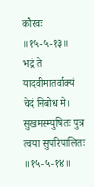कौरवः ॥१५-५-१३॥
भद्रं ते यादवीमातर्वाक्यं चेदं निबोध मे। सुखमस्म्युषितः पुत्र त्वया सुपरिपालितः ॥१५-५-१४॥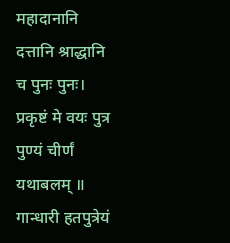महादानानि दत्तानि श्राद्धानि च पुनः पुनः। प्रकृष्टं मे वयः पुत्र पुण्यं चीर्णं यथाबलम् ॥ गान्धारी हतपुत्रेयं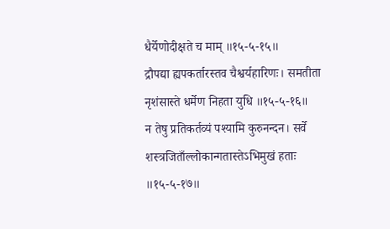धैर्येणोदीक्षते च माम् ॥१५-५-१५॥
द्रौपद्या ह्यपकर्तारस्तव चैश्वर्यहारिणः। समतीता नृशंसास्ते धर्मेण निहता युधि ॥१५-५-१६॥
न तेषु प्रतिकर्तव्यं पश्यामि कुरुनन्दन। सर्वे शस्त्रजिताँल्लोकान्गतास्तेऽभिमुखं हताः ॥१५-५-१७॥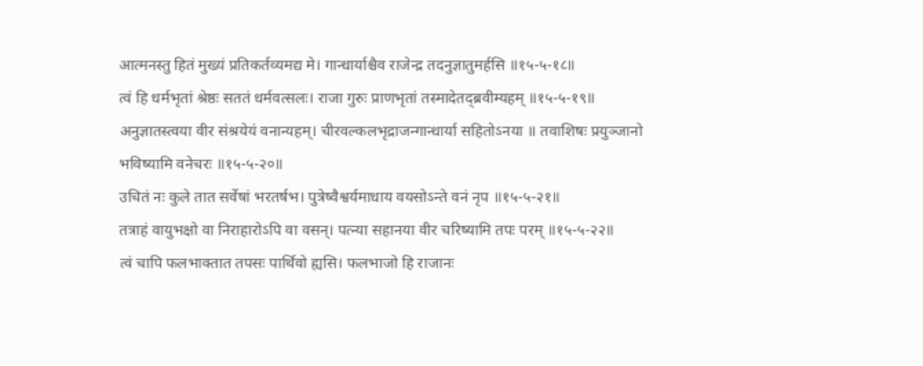आत्मनस्तु हितं मुख्यं प्रतिकर्तव्यमद्य मे। गान्धार्याश्चैव राजेन्द्र तदनुज्ञातुमर्हसि ॥१५-५-१८॥
त्वं हि धर्मभृतां श्रेष्ठः सततं धर्मवत्सलः। राजा गुरुः प्राणभृतां तस्मादेतद्ब्रवीम्यहम् ॥१५-५-१९॥
अनुज्ञातस्त्वया वीर संश्रयेयं वनान्यहम्। चीरवल्कलभृद्राजन्गान्धार्या सहितोऽनया ॥ तवाशिषः प्रयुञ्जानो भविष्यामि वनेचरः ॥१५-५-२०॥
उचितं नः कुले तात सर्वेषां भरतर्षभ। पुत्रेष्वैश्वर्यमाधाय वयसोऽन्ते वनं नृप ॥१५-५-२१॥
तत्राहं वायुभक्षो वा निराहारोऽपि वा वसन्। पत्न्या सहानया वीर चरिष्यामि तपः परम् ॥१५-५-२२॥
त्वं चापि फलभाक्तात तपसः पार्थिवो ह्यसि। फलभाजो हि राजानः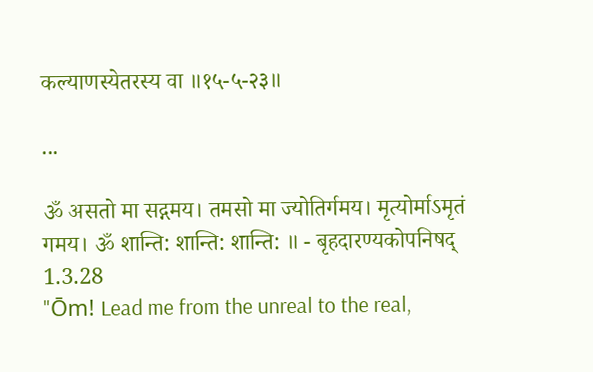कल्याणस्येतरस्य वा ॥१५-५-२३॥

...

ॐ असतो मा सद्गमय। तमसो मा ज्योतिर्गमय। मृत्योर्माऽमृतं गमय। ॐ शान्ति: शान्ति: शान्ति: ॥ - बृहदारण्यकोपनिषद् 1.3.28
"Ōm! Lead me from the unreal to the real,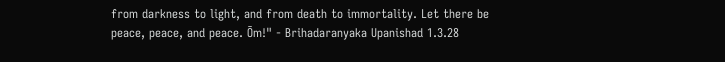from darkness to light, and from death to immortality. Let there be peace, peace, and peace. Ōm!" - Brihadaranyaka Upanishad 1.3.28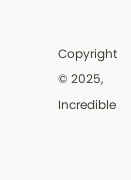Copyright © 2025, Incredible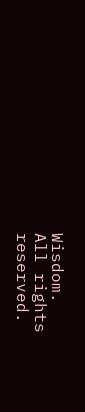Wisdom.
All rights reserved.